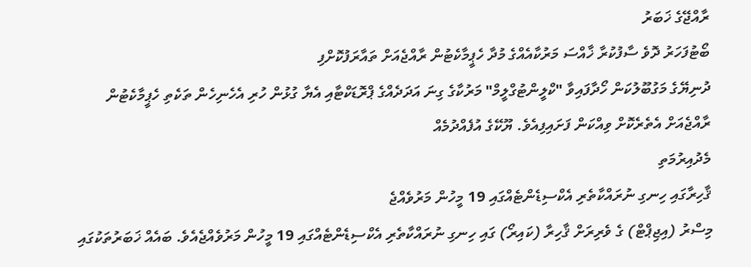ރާއްޖޭގެ ޚަބަރު
ބޯޓުފަހަރު ދޮވެ ސާފުކުރާ ޚާއްސަ މަރުކާއެއްގެ މުދާ ހެޕީމާކެޓުން ރާއްޖެއަށް ތައާރަފުކޮށްފި
ދުނިޔޭގެ މަގުބޫލުކަން ހޯދާފައިވާ "ކްލީންޓުގްލީމް" މަރުކާގެ ގިނަ އަދަދެއްގެ ޕްރޮޑަކްޓާއި އެޔާ ގުޅުން ހުރި އެހެނިހެން ތަކެތި ހެޕީމާކެޓުން ރާއްޖެއަށް އެތެރެކޮށް ވިއްކަން ފަށައިފިއެވެ. ޔޫކޭގެ އުފެއްދުމެއް
މެދުއިރުމަތި
ޤާހިރާގައި ހިނގި ނުރައްކާތެރި އެކްސިޑެންޓެއްގައި 19 މީހުން މަރުވެއްޖެ
މިސްރު (އިޖިޕްޓް) ގެ ވެރިރަށް ޤާހިރާ (ކައިރޯ) ގައި ހިނގި ނުރައްކާތެރި އެކްސިޑެންޓެއްގައި 19 މީހުން މަރުވެއްޖެއެވެ. ބައެއް ޚަބަރުތަކުގައި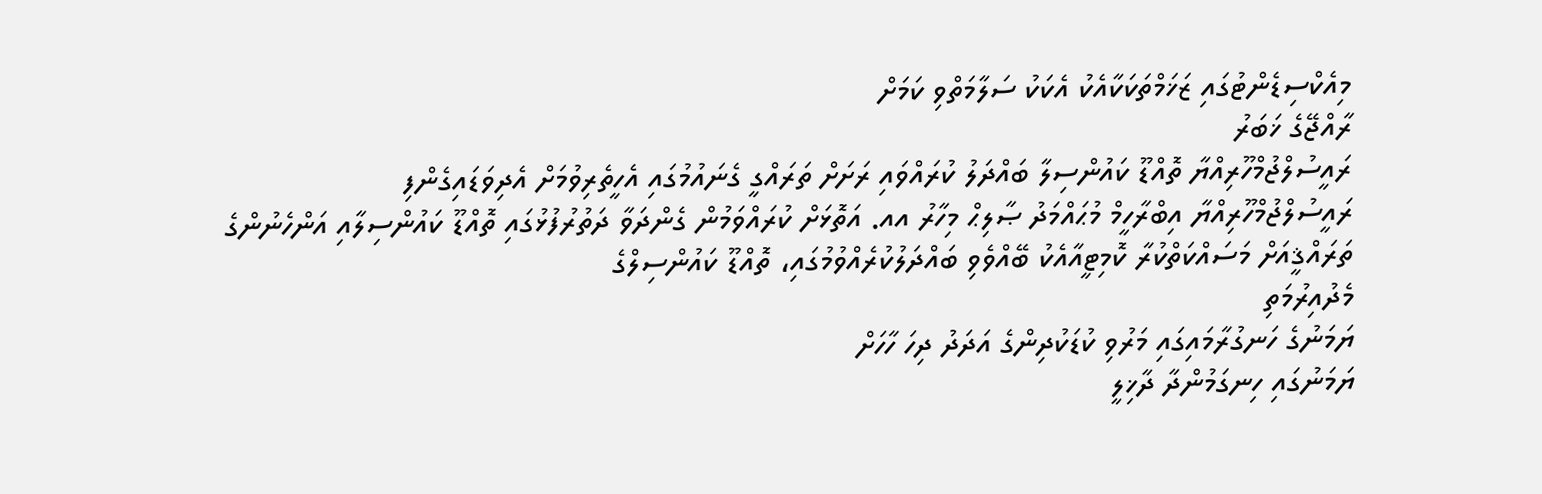މިއެކްސިޑެންޓުގައި ޒަޚަމްތަކަކާއެކު އެކަކު ސަލާމަތްވި ކަމަށް
ރާއްޖޭގެ ޚަބަރު
ރައީސުލްޖުމްހޫރިއްޔާ ތޮއްޑޫ ކައުންސިލާ ބައްދަލު ކުރައްވައި ރަށަށް ތަރައްގީ ގެނައުމުގައި އެހީތެރިވުމަށް އެދިވަޑައިގެންފި
ރައީސުލްޖުމްހޫރިއްޔާ އިބްރާހީމް މުޙައްމަދު ޞާލިޙް މިހާރު އއ. އަތޮޅަށް ކުރައްވަމުން ގެންދަވާ ދަތުރުފުޅުގައި ތޮއްޑޫ ކައުންސިލާއި އަންހެނުންގެ ތަރައްޤީއަށް މަސައްކަތްކުރާ ކޮމިޓީއާއެކު ބޭއްވެވި ބައްދަލުކުރެއްވުމުގައި، ތޮއްޑޫ ކައުންސިލްގެ
މެދުއިރުމަތި
ޔަމަނުގެ ހަނގުރާމައިގައި މަރުވި ކުޑަކުދިންގެ އަދަދު ދިހަ ހާހަށް
ޔަމަނުގައި ހިނގަމުންދާ ދާޚިލީ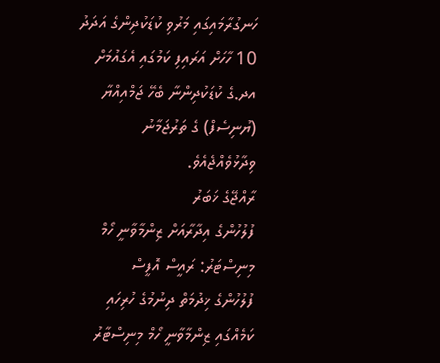ހަނގުރާމައިގައި މަރުވި ކުޑަކުދިންގެ އަދަދު 10 ހާހަށް އަރައިފި ކަމުގައި އެގައުމަށް އދ.ގެ ކުޑަކުދިންނާ ބެހޭ ޖަމްއިއްޔާ (ޔުނިސެފް) ގެ ތަރުޖަމާނު ވިދާޅުވެއްޖެއެވެ.
ރާއްޖޭގެ ޚަބަރު
ފުލުހުންގެ އިދާރާއަށް ޒިންމާވާނީ ހޯމް މިނިސްޓަރު: ރައީސް އޮފީސް
ފުލުހުންގެ ޚިދުމަތް ދިނުމުގެ ހުރިހައި ކަމެއްގައި ޒިންމާވާނީ ހޯމް މިނިސްޓާރު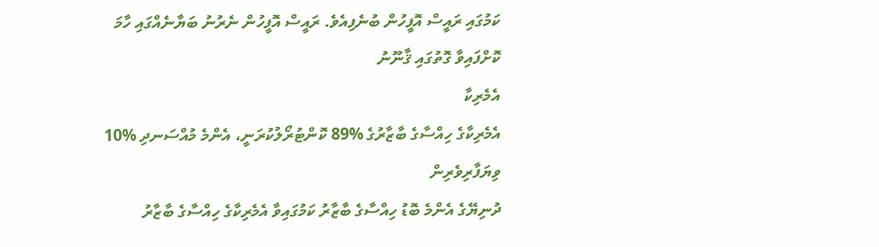ކަމުގައި ރައީސް އޮފީހުން ބުނެފިއެވެ. ރައީސް އޮފީހުން ނެރުނު ބަޔާނެއްގައި ހާމަ ކޮށްފައިވާ ގޮތުގައި ޤާނޫނު
އެމެރިކާ
އެމެރިކާގެ ހިއްސާގެ ބާޒާރުގެ %89 ކޮންޓުރޯލުކުރަނީ، އެންމެ މުއްސަނދި %10 ވިޔަފާރިވެރިން
ދުނިޔޭގެ އެންމެ ބޮޑު ހިއްސާގެ ބާޒާރު ކަމުގައިވާ އެމެރިކާގެ ހިއްސާގެ ބާޒާރު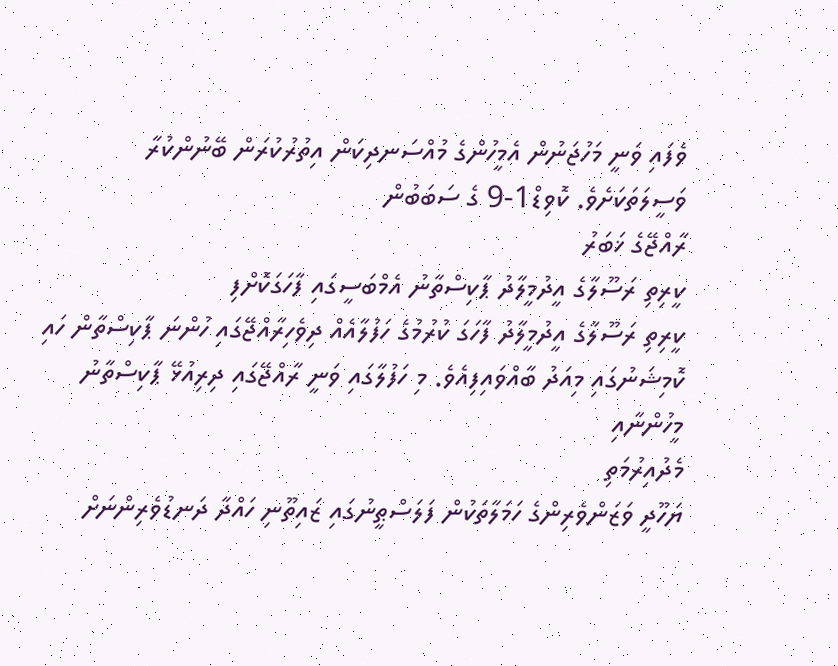ވެފައި ވަނީ މަހުޖަނުން އެމީހުންގެ މުއްސަނދިކަން އިތުރުކުރަން ބޭނުންކުރާ ވަސީލަތަކަށެވެ. ކޮވިޑް1-9 ގެ ސަބަބުން
ރާއްޖޭގެ ޚަބަރު
ކީރިތި ރަސޫލާގެ އީދުމީލާދު ޕާކިސްތާނު އެމްބަސީގައި ފާހަގަކޮށްފި
ކީރިތި ރަސޫލާގެ އީދުމީލާދު ފާހަގަ ކުރުމުގެ ހަފުލާއެއް ދިވެހިރާއްޖޭގައި ހުންނަ ޕާކިސްތާން ހައި ކޮމިޝަނުގައި މިއަދު ބާއްވައިފިއެވެ. މި ހަފުލާގައި ވަނީ ރާއްޖޭގައި ދިރިއުޅޭ ޕާކިސްތާނު މީހުންނާއި
މެދުއިރުމަތި
ޔަހޫދީ ވަޒަންވެރިންގެ ހަމަލާތަކުން ފަލަސްޠީނުގައި ޒައިތޫނި ހައްދާ ދަނޑުވެރިންނަށް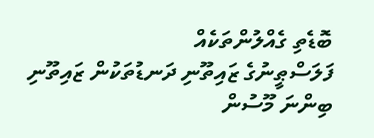ބޮޑެތި ގެއްލުންތަކެއް
ފަލަސްޠީނުގެ ޒައިތޫނި ދަނޑުތަކުން ޒައިތޫނި ބިންނަ މޫސުން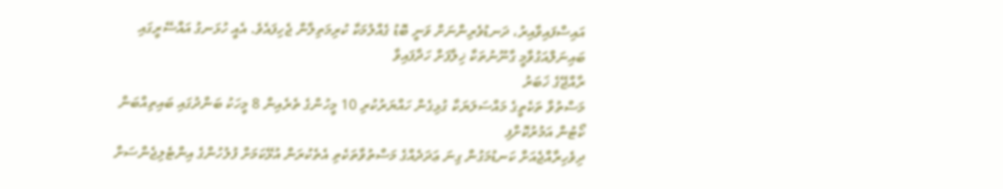އައިސްފައިވާއިރު، ދަނޑުވެރިންނަށް ވަނީ ބޮޑު ގެއްލުމަކާ ކުރިމަތިލާން ޖެހިފައެވެ. އެއީ ހުޅަނގު އައްސޭރީގައި ބައިނަލްއަގުވާމީ ގާނޫނުތަކާ ޚިލާފަށް ހަދާފައިވާ
ރާއްޖޭގެ ޚަބަރު
މަސްތުވާ ތަކެތީގެ މައްސަލަޔަކާ ގުޅިގެން ހައްޔަރުކުރި 10 މީހުންގެ ތެރެއިން 8 މީހަކު ބަންދުގައި ބައިތިއްބަން ކޯޓުން އަމުރުކޮށްފި
ދިވެހިރާއްޖެއަށް ކަނޑުމަގުން ގިނަ ޢަދަދެއްގެ މަސްތުވާތަކެތި އެތެކުރަން އުޅޭކަމަށް ފުލުހުންގެ އިންޓެލިޖެންސަށް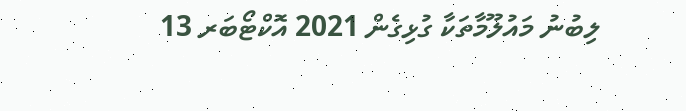ލިބުނު މައުލޫމާތަކާ ގުޅިގެން 2021 އޮކްޓޯބަރ 13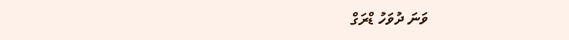ވަނަ ދުވަހު ޑްރަގް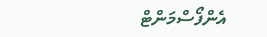އެންފޯސްމަންޓް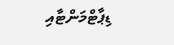ޑިޕާޓްމަންޓާއި